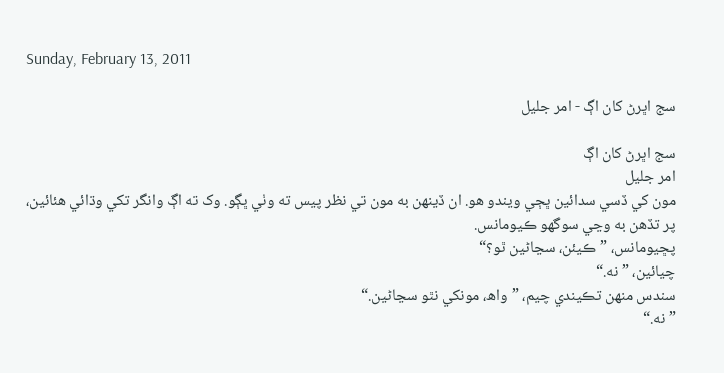Sunday, February 13, 2011

سج اڀرڻ کان اڳ - امر جليل

سج اڀرڻ کان اڳ
امر جليل
مون کي ڏسي سدائين ڀڄي ويندو ھو. ان ڏينهن به مون تي نظر پيس ته وٺي ڀڳو. وک ته اڳ وانگر تکي وڌائي ھئائين، پر تڏھن به وڃي سوگھو ڪيومانس.
پڇيومانس، ”ڪيئن، سڃاڻين ٿو؟“
چيائين، ”نه.“
سندس منهن تڪيندي چيم، ”واھ، مونکي نٿو سڃاڻين.“
”نه.“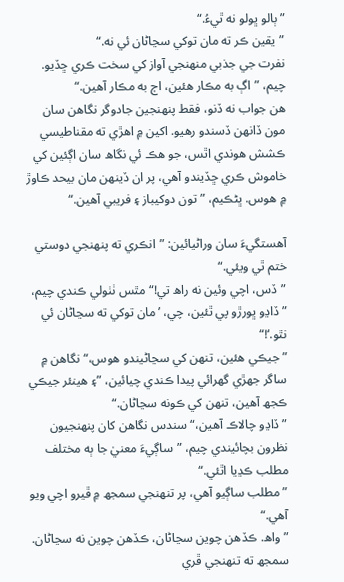”ٻالو ڀولو نه ٿيءُ.“
”يقين ڪر ته مان توکي سڃاڻان ئي نه.“
نفرت جي جذبي منهنجي آواز کي سخت ڪري ڇڏيو. چيم، ”اڳ به مڪار ھئين، اڄ به مڪار آھين.“
ھن جواب نه ڏنو، فقط پنهنجين جادوگر نگاھن سان مون ڏانهن ڏسندو رھيو. اکين ۾ اھڙي ته مقناطيسي ڪشش ھوندي اٿس، جو ھڪ ئي نگاھ سان اڳئين کي خاموش ڪري ڇڏيندو آھي، پر ان ڏينهن مان بيحد ڪاوڙ ۾ ھوس. ڀڻڪيم، ”تون دوکيباز ۽ فريبي آھين.“

آھستگيءَ سان وراڻيائين: ”انڪري ته پنهنجي دوستي ختم ٿي ويئي.“
”ڏس، اچي وئين نه راھ تي!“ مٿس ٺٺولي ڪندي چيم، ”ڏاڍو ڀورڙو پي ٿئين، چي، ’مان توکي ته سڃاڻان ئي نٿو.‘!“
”جيڪي ھئين، تنهن کي سڃاڻيندو ھوس،“ نگاھن ۾
ساگر جھڙي گھرائي پيدا ڪندي چيائين، ”۽ ھينئر جيڪي ڪجھ آھين، تنهن کي ڪونه سڃاڻان.“
”ڏاڍو چالاڪ آھين،“ سندس نگاھن کان پنهنجيون نظرون بچائيندي چيم، ”ساڳيءَ معنيٰ جا ٻه مختلف مطلب ڪڍيا اٿئي.“
”مطلب ساڳيو آھي، پر تنهنجي سمجھ ۾ ڦيرو اچي ويو آھي.“
”واھ. ڪڏھن چوين سڃاڻان، ڪڏھن چوين نه سڃاڻان. سمجھ ته تنهنجي ڦري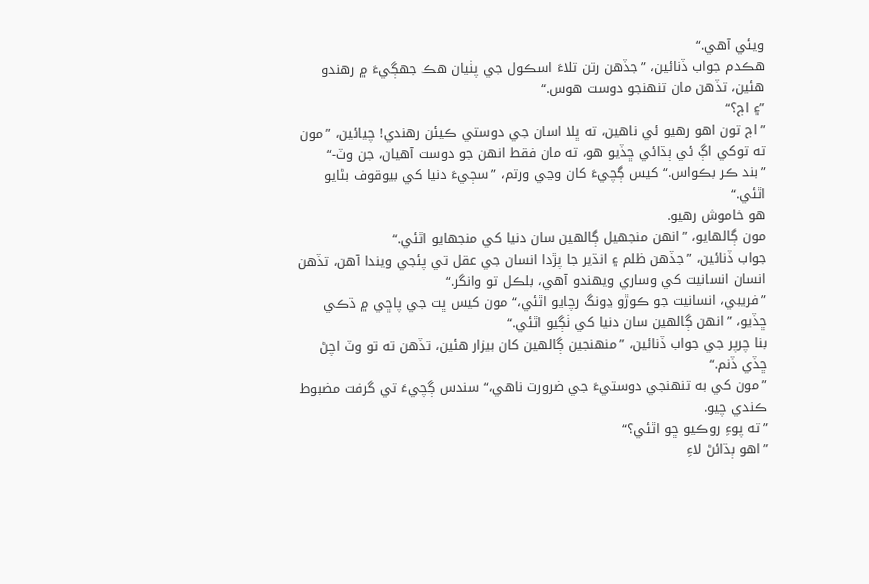ويئي آھي.“
ھڪدم جواب ڏنائين، ”جڏھن رتن تلاءَ اسڪول جي پٺيان ھڪ جھڳيءَ ۾ رھندو ھئين، تڏھن مان تنهنجو دوست ھوس.“
”۽ اڄ؟“
”اڄ تون اھو رھيو ئي ناھين، ته ڀلا اسان جي دوستي ڪيئن رھندي! چيائين، ”مون ته توکي اڳ ئي ٻڌائي ڇڏيو ھو، ته مان فقط انهن جو دوست آھيان، جن وٽ-“
”بند ڪر بڪواس.“ کيس ڳچيءَ کان وڃي ورتم، ”سڄيءَ دنيا کي بيوقوف بڻايو اٿئي.“
ھو خاموش رھيو.
مون ڳالھايو، ”انهن منجھيل ڳالھين سان دنيا کي منجھايو اٿئي.“
جواب ڏنائين، ”جڏھن ظلم ۽ انڌير جا پڙدا انسان جي عقل تي پئجي ويندا آھن، تڏھن انسان انسانيت کي وساري ويھندو آھي، بلڪل تو وانگر.“
”فريبي، انسانيت جو ڪوڙو ڍونگ رچايو اٿئي،“ مون کيس ڀت جي پاڇي ۾ ڌڪي ڇڏيو، ”انهن ڳالھين سان دنيا کي ٺڳيو اٿئي.“
بنا چرپر جي جواب ڏنائين، ”منهنجين ڳالھين کان بيزار ھئين، تڏھن ته تو وٽ اچڻ ڇڏي ڏنم.“
”مون کي به تنهنجي دوستيءَ جي ضرورت ناھي،“ سندس ڳچيءَ تي گرفت مضبوط ڪندي چيو.
”ته پوءِ روڪيو ڇو اٿئي؟“
”اھو ٻڌائڻ لاءِ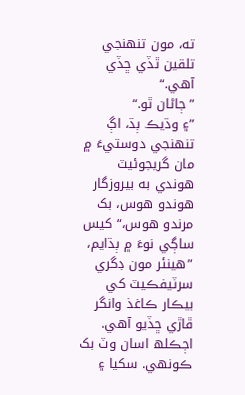ته، مون تنهنجي تلقين ٿڏي ڇڏي آھي.“
”ڄاڻان ٿو.“
”۽ وڌيڪ ٻڌ، اڳ تنهنجي دوستيءَ ۾ مان گريجوئيٽ ھوندي به بيروزگار ھوندو ھوس، بک مرندو ھوس،“ کيس ساڳي نوءَ ۾ ٻڌايم، ”ھينئر مون ڊگري سرٽيفڪيٽ کي بيڪار ڪاغذ وانگر ڦاڙي ڇڏيو آھي. اڄڪلھ اسان وٽ بک ڪونهي. سکيا ۽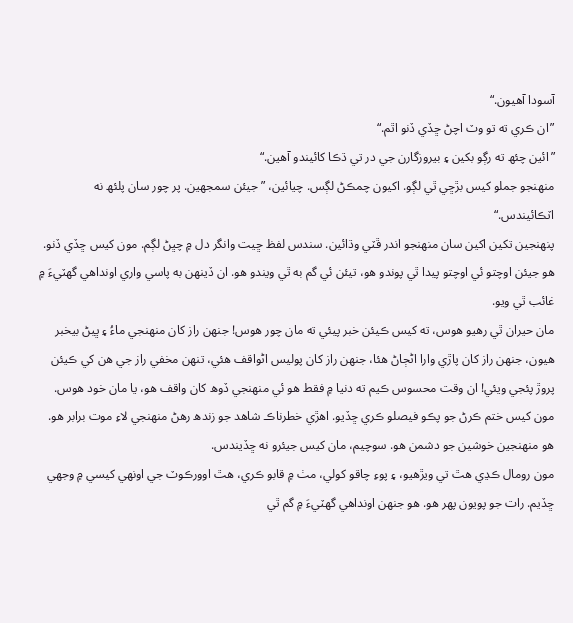آسودا آھيون.“
”ان ڪري ته تو وٽ اچڻ ڇڏي ڏنو اٿم.“
”ائين چئھ ته رڳو بکين ۽ بيروزگارن جي در تي ڌڪا کائيندو آھين.“
منهنجو جملو کيس بڙڇي ٿي لڳو. اکيون چمڪڻ لڳس. چيائين، ”جيئن سمجھين. پر چور سان پلئھ نه اٽڪائيندس.“
پنهنجين تکين اکين سان منهنجو اندر ڦٽي وڌائين. سندس لفظ ڇيت وانگر دل ۾ چڀڻ لڳم. مون کيس ڇڏي ڏنو. ھو جيئن اوچتو ئي اوچتو پيدا ٿي پوندو ھو، تيئن ئي گم به ٿي ويندو ھو. ان ڏينهن به پاسي واري اونداھي گھٽيءَ ۾ غائب ٿي ويو.
مان حيران ٿي رھيو ھوس، ته کيس ڪيئن خبر پيئي ته مان چور ھوس! جنهن راز کان منهنجي ماءُ ۽ ڀيڻ بيخبر ھيون، جنهن راز کان پاڙي وارا اڻڄاڻ ھئا، جنهن راز کان پوليس اڻواقف ھئي، تنهن مخفي راز جي ھن کي ڪيئن پروڙ پئجي ويئي! ان وقت محسوس ڪيم ته دنيا ۾ فقط ھو ئي منهنجي ڏوھ کان واقف ھو، يا مان خود ھوس. مون کيس ختم ڪرڻ جو پڪو فيصلو ڪري ڇڏيو. اھڙي خطرناڪ شاھد جو زندھ رھڻ منهنجي لاءِ موت برابر ھو. ھو منهنجين خوشين جو دشمن ھو. سوچيم، مان کيس جيئرو نه ڇڏيندس.
مون رومال ڪڍي ھٿ تي ويڙھيو، ۽ پوءِ چاقو کولي، مٺ ۾ قابو ڪري، ھٿ اوورڪوٽ جي اونهي کيسي ۾ وجھي ڇڏيم. رات جو پويون پھر ھو. ھو جنهن اونداھي گھٽيءَ ۾ گم ٿي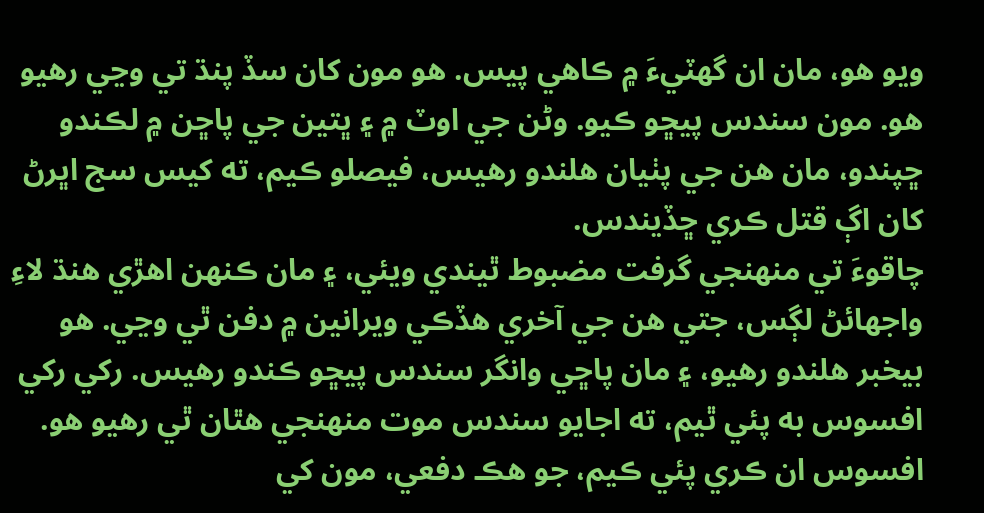ويو ھو، مان ان گھٽيءَ ۾ ڪاھي پيس. ھو مون کان سڏ پنڌ تي وڃي رھيو ھو. مون سندس پيڇو ڪيو. وڻن جي اوٽ ۾ ۽ ڀتين جي پاڇن ۾ لڪندو ڇپندو، مان ھن جي پٺيان ھلندو رھيس، فيصلو ڪيم، ته کيس سج اڀرڻ کان اڳ قتل ڪري ڇڏيندس.
چاقوءَ تي منهنجي گرفت مضبوط ٿيندي ويئي، ۽ مان ڪنهن اھڙي ھنڌ لاءِ واجھائڻ لڳس، جتي ھن جي آخري ھڏڪي ويرانين ۾ دفن ٿي وڃي. ھو بيخبر ھلندو رھيو، ۽ مان پاڇي وانگر سندس پيڇو ڪندو رھيس. رکي رکي افسوس به پئي ٿيم، ته اجايو سندس موت منهنجي ھٿان ٿي رھيو ھو. افسوس ان ڪري پئي ڪيم، جو ھڪ دفعي، مون کي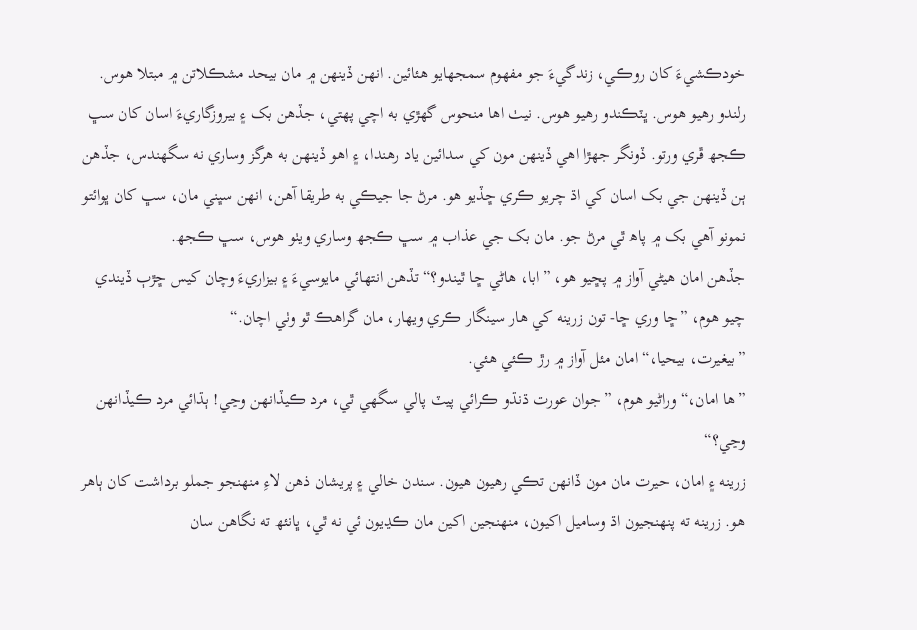خودڪشيءَ کان روڪي، زندگيءَ جو مفھوم سمجھايو ھئائين. انهن ڏينهن ۾ مان بيحد مشڪلاتن ۾ مبتلا ھوس. رلندو رھيو ھوس. ڀٽڪندو رھيو ھوس. نيٺ اھا منحوس گھڙي به اچي پھتي، جڏھن بک ۽ بيروزگاريءَ اسان کان سڀ ڪجھ ڦري ورتو. ڏونگر جھڙا اھي ڏينهن مون کي سدائين ياد رھندا، ۽ اھو ڏينهن به ھرگز وساري نه سگھندس، جڏھن ٻن ڏينهن جي بک اسان کي اڌ چريو ڪري ڇڏيو ھو. مرڻ جا جيڪي به طريقا آھن، انهن سڀني مان، سڀ کان ڀوائتو نمونو آھي بک ۾ پاھ ٿي مرڻ جو. مان بک جي عذاب ۾ سڀ ڪجھ وساري ويٺو ھوس، سڀ ڪجھ.
جڏھن امان ھيڻي آواز ۾ پڇيو ھو، ”ابا، ھاڻي ڇا ٿيندو؟“ تڏھن انتهائي مايوسيءَ ۽ بيزاريءَ وچان کيس ڇڙٻ ڏيندي چيو ھوم، ”ڇا وري ڇا- تون زرينه کي ھار سينگار ڪري ويھار، مان گراھڪ ٿو وٺي اچان.“
”بيغيرت، بيحيا،“ امان مئل آواز ۾ رڙ ڪئي ھئي.
”ھا امان،“ وراڻيو ھوم، ”جوان عورت ڌنڌو ڪرائي پيٽ پالي سگھي ٿي، مرد ڪيڏانهن وڃي! ٻڌائي مرد ڪيڏانهن وڃي؟“
زرينه ۽ امان، حيرت مان مون ڏانهن تڪي رھيون ھيون. سندن خالي ۽ پريشان ذھن لاءِ منهنجو جملو برداشت کان ٻاھر ھو. زرينه ته پنهنجيون اڌ وساميل اکيون، منهنجين اکين مان ڪڍيون ئي نه ٿي، ڀانئھ ته نگاھن سان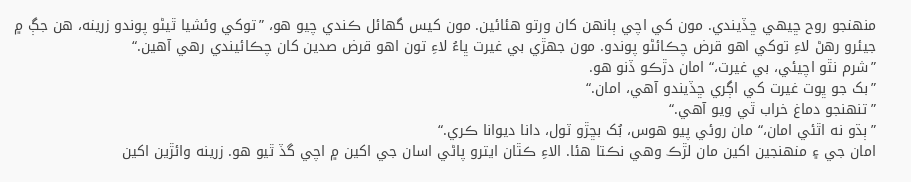منهنجو روح ڇيھي ڇڏيندي. مون کي اچي ٻانهن کان ورتو ھئائين. مون کيس گھائل ڪندي چيو ھو، ”توکي وئشيا ٿيڻو پوندو زرينه، ھن جڳ ۾ جيئرو رھڻ لاءِ توکي اھو قرض چڪائڻو پوندو. مون جھڙي بي غيرت ڀاءُ لاءِ تون اھو قرض صدين کان چڪائيندي رھي آھين.“
”شرم نٿو اچيئي، بي غيرت،“ امان دڙڪو ڏنو ھو.
”بک جو ڀوت غيرت کي اڳري ڇڏيندو آھي، امان.“
”تنهنجو دماغ خراب ٿي ويو آھي.“
”ٻڌو نه اٿئي امان،“ مان روئي پيو ھوس، بُک بڇڙو ٽول، دانا ديوانا ڪري.“
امان جي ۽ منهنجين اکين مان لڙڪ وھي نڪتا ھئا. الاءِ ڪٿان ايترو پاڻي اسان جي اکين ۾ اچي گڏ ٿيو ھو. زرينه وائڙين اکين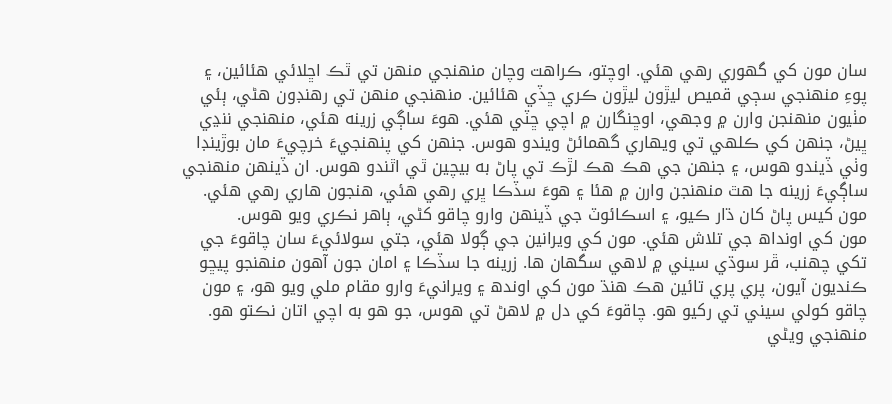سان مون کي گھوري رھي ھئي. اوچتو، ڪراھت وچان منهنجي منهن تي ٿڪ اڇلائي ھئائين، ۽ پوءِ منهنجي سڄي قميص ليڙون ليڙون ڪري ڇڏي ھئائين. منهنجي منهن تي رھنڊون ھڻي، ٻئي مٺيون منهنجن وارن ۾ وجھي، اوڇنگارن ۾ اچي ڇٽي ھئي. ھوءَ ساڳي زرينه ھئي، منهنجي ننڍي ڀيڻ، جنهن کي ڪلھي تي ويھاري گھمائڻ ويندو ھوس. جنهن کي پنهنجيءَ خرچيءَ مان بوڙينڊا وٺي ڏيندو ھوس، ۽ جنهن جي ھڪ ھڪ لڙڪ تي پاڻ به بيچين ٿي اٿندو ھوس. ان ڏينهن منهنجي ساڳيءَ زرينه جا ھٿ منهنجن وارن ۾ ھئا ۽ ھوءَ سڏڪا ڀري رھي ھئي، ھنجون ھاري رھي ھئي. مون کيس پاڻ کان ڌار ڪيو، ۽ اسڪائوٽ جي ڏينهن وارو چاقو کڻي، ٻاھر نڪري ويو ھوس.
مون کي اونداھ جي تلاش ھئي. مون کي ويرانين جي ڳولا ھئي، جتي سولائيءَ سان چاقوءَ جي تکي چھنب، ڦر سوڌي سيني ۾ لاھي سگھان ھا. زرينه جا سڏڪا ۽ امان جون آھون منهنجو پيڇو ڪنديون آيون، پري پري تائين ھڪ ھنڌ مون کي اوندھ ۽ ويرانيءَ وارو مقام ملي ويو ھو، ۽ مون چاقو کولي سيني تي رکيو ھو. چاقوءَ کي دل ۾ لاھڻ تي ھوس، جو ھو به اچي اتان نڪتو ھو. منهنجي ويڻي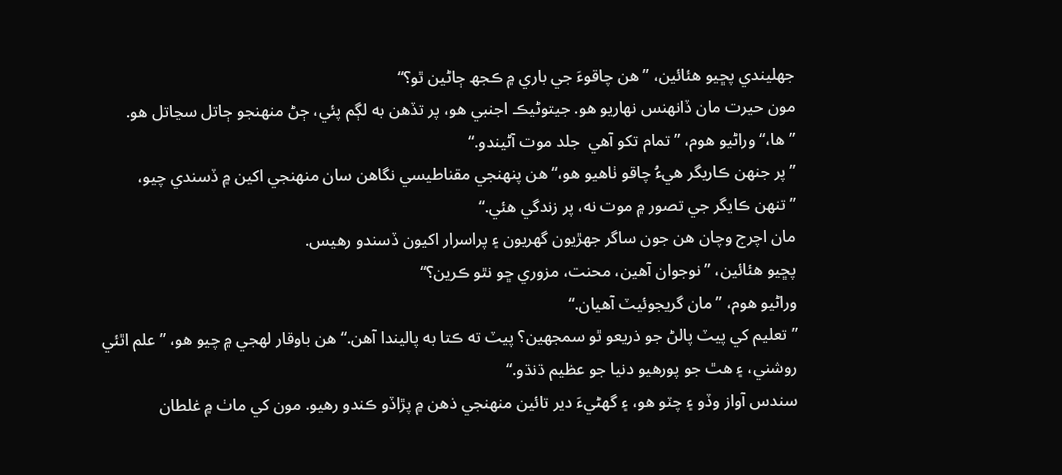جھليندي پڇيو ھئائين، ”ھن چاقوءَ جي باري ۾ ڪجھ ڄاڻين ٿو؟“
مون حيرت مان ڏانهنس نهاريو ھو. جيتوڻيڪ اجنبي ھو، پر تڏھن به لڳم پئي، ڄڻ منهنجو ڄاتل سڃاتل ھو. ”ھا،“ وراڻيو ھوم، ”تمام تکو آھي  جلد موت آڻيندو.“
”پر جنهن ڪاريگر ھيءُ چاقو ٺاھيو ھو،“ ھن پنهنجي مقناطيسي نگاھن سان منهنجي اکين ۾ ڏسندي چيو، ”تنهن ڪايگر جي تصور ۾ موت نه، پر زندگي ھئي.“
مان اچرج وچان ھن جون ساگر جھڙيون گھريون ۽ پراسرار اکيون ڏسندو رھيس.
پڇيو ھئائين، ”نوجوان آھين، محنت، مزوري ڇو نٿو ڪرين؟“
وراڻيو ھوم، ”مان گريجوئيٽ آھيان.“
”تعليم کي پيٽ پالڻ جو ذريعو ٿو سمجھين؟ پيٽ ته ڪتا به پاليندا آھن.“ ھن باوقار لھجي ۾ چيو ھو، ”علم اٿئي روشني، ۽ ھٿ جو پورھيو دنيا جو عظيم ڌنڌو.“
سندس آواز وڏو ۽ چٽو ھو، ۽ گھڻيءَ دير تائين منهنجي ذھن ۾ پڙاڏو ڪندو رھيو. مون کي ماٺ ۾ غلطان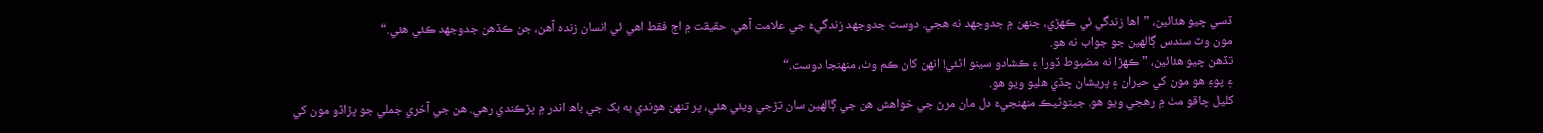ڏسي چيو ھئائين، ”اھا زندگي ئي ڪھڙي، جنهن ۾ جدوجھد نه ھجي. دوست جدوجھد زندگيءَ جي علامت آھي. حقيقت ۾ اڄ فقط اھي ئي انسان زنده آھن، جن ڪڏھن جدوجھد ڪئي ھئي.“
مون وٽ سندس ڳالھين جو جواب نه ھو.
تڏھن چيو ھئائين، ”ڪھڙا نه مضبوط ڏورا ۽ ڪشادو سينو اٿئي! انهن کان ڪم وٺ، منهنجا دوست.“
۽ پوءِ ھو مون کي حيران ۽ پريشان ڇڏي ھليو ويو ھو.
کليل چاقو مٺ ۾ رھجي ويو ھو. جيتوڻيڪ منهنجيءَ دل مان مرڻ جي خواھش ھن جي ڳالھين سان تڙجي ويئي ھئي، پر تنهن ھوندي به بک جي باھ اندر ۾ ڀڙڪندي رھي. ھن جي آخري جملي جو پڙاڏو مون کي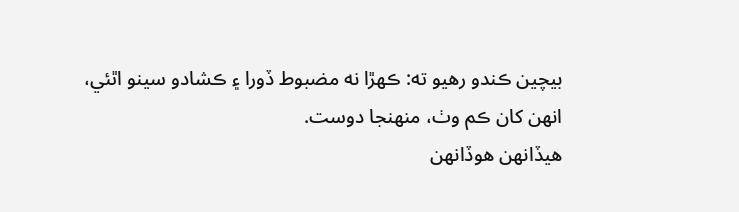بيچين ڪندو رھيو ته: ڪھڙا نه مضبوط ڏورا ۽ ڪشادو سينو اٿئي، انهن کان ڪم وٺ، منهنجا دوست.
ھيڏانهن ھوڏانهن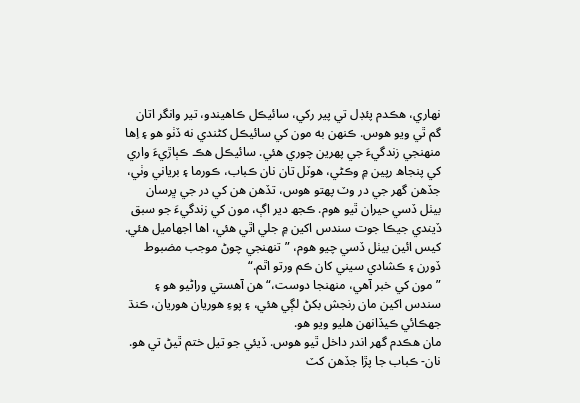نهاري، ھڪدم پئڊل تي پير رکي، سائيڪل ڪاھيندو، تير وانگر اتان گم ٿي ويو ھوس. ڪنهن به مون کي سائيڪل کڻندي نه ڏٺو ھو ۽ اِھا منهنجي زندگيءَ جي پھرين چوري ھئي. سائيڪل ھڪ ڪٻاڙيءَ واري کي پنجاھ رپين ۾ وڪڻي، ھوٽل تان نان ڪباب، ڪورما ۽ برياني وٺي، جڏھن گھر جي در وٽ پھتو ھوس، تڏھن ھن کي در جي ڀرسان بيٺل ڏسي حيران ٿيو ھوم. ڪجھ دير اڳ، مون کي زندگيءَ جو سبق ڏيندي جيڪا جوت سندس اکين ۾ جلي اٿي ھئي، اھا اجھاميل ھئي.
کيس ائين بيٺل ڏسي چيو ھوم، ”تنهنجي چوڻ موجب مضبوط ڏورن ۽ ڪشادي سيني کان ڪم ورتو اٿم.“
”مون کي خبر آھي، منهنجا دوست،“ ھن آھستي وراڻيو ھو ۽ سندس اکين مان رنجش بکڻ لڳي ھئي، ۽ پوءِ ھوريان ھوريان، ڪنڌ جھڪائي ڪيڏانهن ھليو ويو ھو.
مان ھڪدم گھر اندر داخل ٿيو ھوس. ڏيئي جو تيل ختم ٿيڻ تي ھو. نان- ڪباب جا پڙا جڏھن کٽ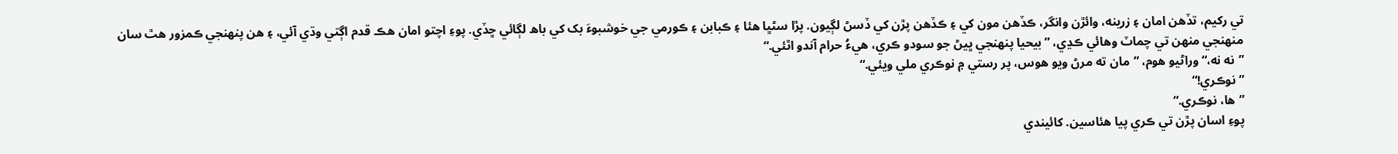تي رکيم، تڏھن امان ۽ زرينه، وائڙن وانگر، ڪڏھن مون کي ۽ ڪڏھن پڙن کي ڏسڻ لڳيون. پڙا سڻڀا ھئا ۽ ڪبابن ۽ ڪورمي جي خوشبوءَ بک کي باھ لڳائي ڇڏي. پوءِ اچتو امان ھڪ قدم اڳتي وڌي آئي، ۽ ھن پنهنجي ڪمزور ھٿ سان منهنجي منهن تي چماٽ وھائي ڪڍي، ”بيحيا پنهنجي ڀيڻ جو سودو ڪري، ھيءُ حرام آندو اٿئي.“
”نه نه،“ وراڻيو ھوم، ”مان ته مرڻ ويو ھوس، پر رستي ۾ نوڪري ملي ويئي.“
”نوڪري!“
”ھا، نوڪري.“
پوءِ اسان پڙن تي ڪري پيا ھئاسين. کائيندي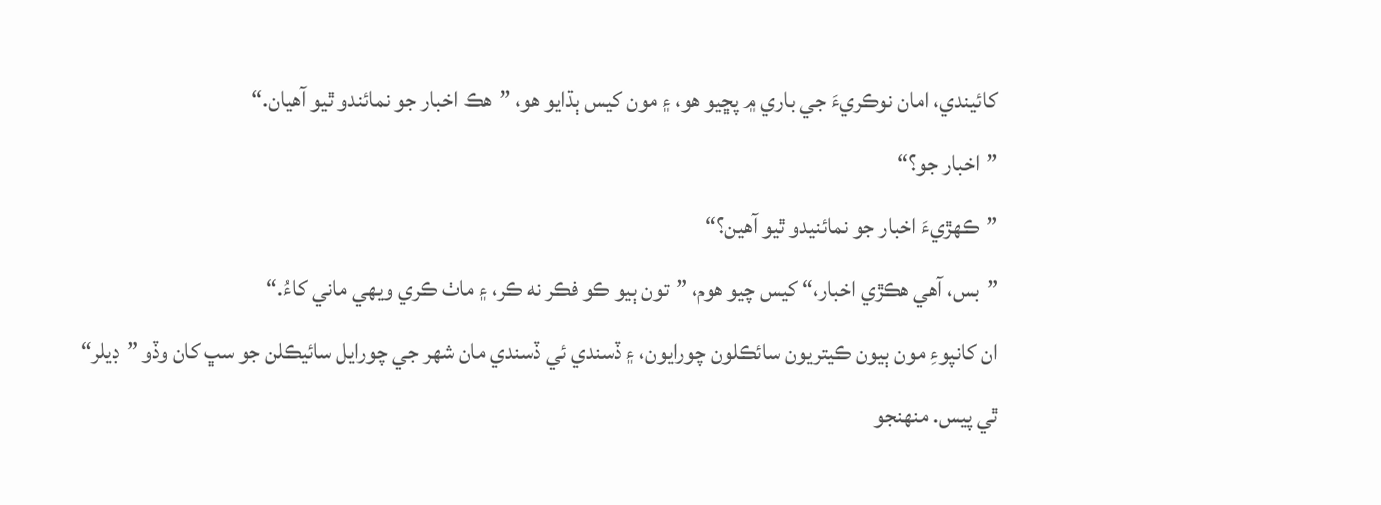کائيندي، امان نوڪريءَ جي باري ۾ پڇيو ھو، ۽ مون کيس ٻڌايو ھو، ”ھڪ اخبار جو نمائندو ٿيو آھيان.“
”اخبار جو؟“
”ڪھڙيءَ اخبار جو نمائنيدو ٿيو آھين؟“
”بس، آھي ھڪڙي اخبار،“ کيس چيو ھوم، ”تون ٻيو ڪو فڪر نه ڪر، ۽ ماٺ ڪري ويھي ماني کاءُ.“
ان کانپوءِ مون ٻيون ڪيتريون سائڪلون چورايون، ۽ ڏسندي ئي ڏسندي مان شھر جي چورايل سائيڪلن جو سڀ کان وڏو ”ڊيلر“ ٿي پيس. منهنجو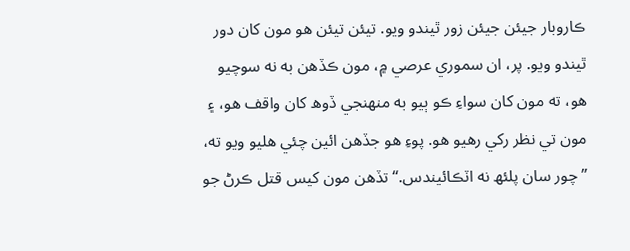ڪاروبار جيئن جيئن زور ٿيندو ويو. تيئن تيئن ھو مون کان دور ٿيندو ويو. پر، ان سموري عرصي ۾، مون ڪڏھن به نه سوچيو ھو، ته مون کان سواءِ ڪو ٻيو به منهنجي ڏوھ کان واقف ھو، ۽ مون تي نظر رکي رھيو ھو. پوءِ ھو جڏھن ائين چئي ھليو ويو ته، ”چور سان پلئھ نه اٽڪائيندس.“ تڏھن مون کيس قتل ڪرڻ جو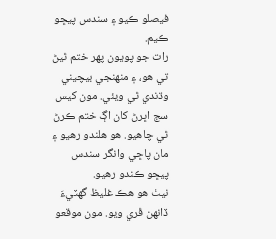فيصلو ڪيو ۽ سندس پيڇو ڪيم.
رات جو پويون پھر ختم ٿيڻ تي ھو، ۽ منهنجي بيچيني وڌندي ٿي ويئي. مون کيس سج اڀرڻ کان اڳ ختم ڪرڻ ٿي چاھيو. ھو ھلندو رھيو ۽ مان پاڇي وانگر سندس پيڇو ڪندو رھيو.
نيٺ ھو ھڪ غليظ گھٽيءَ ڏانهن ڦري ويو. مون موقعو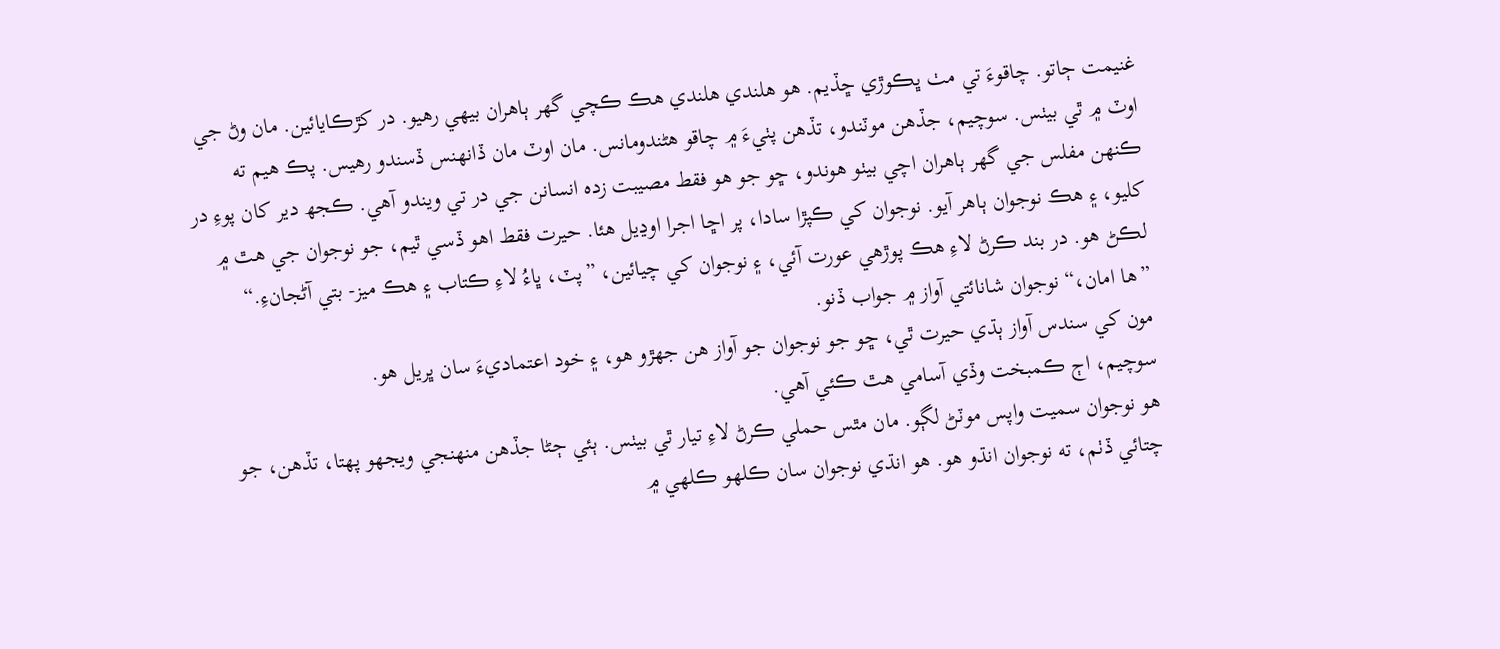غنيمت ڄاتو. چاقوءَ تي مٺ ڀڪوڙي ڇڏيم. ھو ھلندي ھلندي ھڪ ڪچي گھر ٻاھران بيھي رھيو. در کڙڪايائين. مان وڻ جي اوٽ ۾ ٿي بيٺس. سوچيم، جڏھن موٽندو، تڏھن پٺيءَ ۾ چاقو ھڻندومانس. مان اوٽ مان ڏانهنس ڏسندو رھيس. پڪ ھيم ته ڪنهن مفلس جي گھر ٻاھران اچي بيٺو ھوندو، ڇو جو ھو فقط مصيبت زده انسانن جي در تي ويندو آھي. ڪجھ دير کان پوءِ در کليو، ۽ ھڪ نوجوان ٻاھر آيو. نوجوان کي ڪپڙا سادا، پر اڇا اجرا اوڍيل ھئا. حيرت فقط اھو ڏسي ٿيم، جو نوجوان جي ھٿ ۾ لڪڻ ھو. در بند ڪرڻ لاءِ ھڪ پوڙھي عورت آئي، ۽ نوجوان کي چيائين، ”پٽ، ڀاءُ لاءِ ڪتاب ۽ ھڪ ميز- بتي آڻجانءِ.“
”ھا امان،“ نوجوان شانائتي آواز ۾ جواب ڏنو.
مون کي سندس آواز ٻڌي حيرت ٿي، ڇو جو نوجوان جو آواز ھن جھڙو ھو، ۽ خود اعتماديءَ سان ڀريل ھو.
سوچيم، اڄ ڪمبخت وڏي آسامي ھٿ ڪئي آھي.
ھو نوجوان سميت واپس موٽڻ لڳو. مان مٿس حملي ڪرڻ لاءِ تيار ٿي بيٺس. ٻئي ڄڻا جڏھن منهنجي ويجھو پھتا، تڏھن، جو چتائي ڏٺم، ته نوجوان انڌو ھو. ھو انڌي نوجوان سان ڪلھو ڪلھي ۾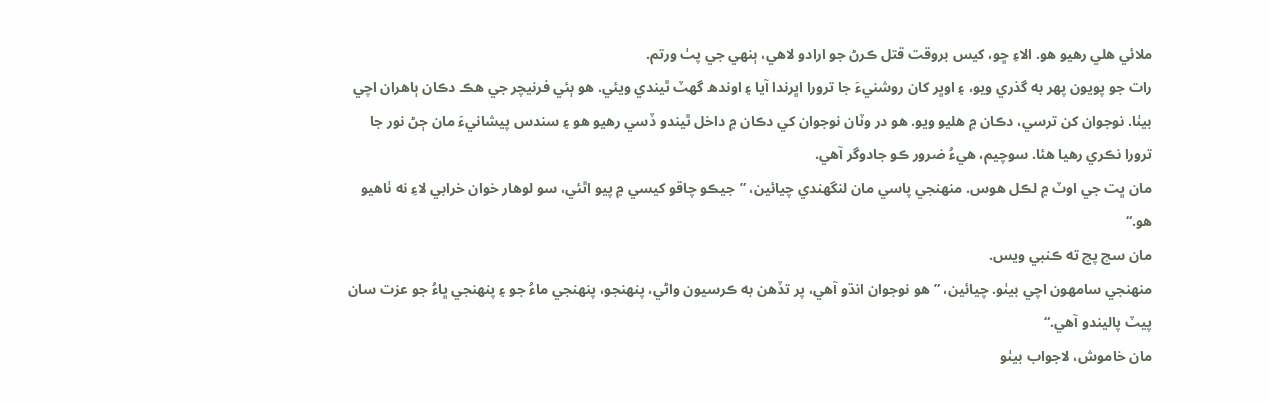ملائي ھلي رھيو ھو. الاءِ ڇو، کيس بروقت قتل ڪرڻ جو ارادو لاھي، ٻنهي جي پٺ ورتم.
رات جو پويون پھر به گذري ويو، ۽ اوڀر کان روشنيءَ جا ترورا اڀرندا آيا ۽ اوندھ گھٽ ٿيندي ويئي. ھو ٻئي فرنيچر جي ھڪ دڪان ٻاھران اچي بيٺا. نوجوان کن ترسي، دڪان ۾ ھليو ويو. ھو در وٽان نوجوان کي دڪان ۾ داخل ٿيندو ڏسي رھيو ھو ۽ سندس پيشانيءَ مان ڄڻ نور جا ترورا نڪري رھيا ھئا. سوچيم، ھيءُ ضرور ڪو جادوگر آھي.
مان ڀت جي اوٽ ۾ لڪل ھوس. منهنجي پاسي مان لنگھندي چيائين، ”جيڪو چاقو کيسي ۾ پيو اٿئي، سو لوھار خوان خرابي لاءِ نه ٺاھيو ھو.“
مان سچ پچ ته ڪنبي ويس.
منهنجي سامھون اچي بيٺو. چيائين، ”ھو نوجوان انڌو آھي، پر تڏھن به ڪرسيون واڻي، پنهنجو، پنهنجي ماءُ جو ۽ پنهنجي ڀاءُ جو عزت سان پيٽ پاليندو آھي.“
مان خاموش، لاجواب بيٺو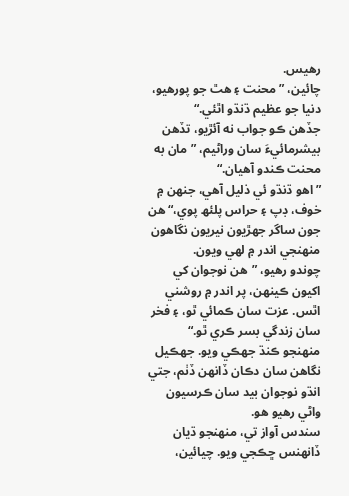رھيس.
چائين، ”محنت ۽ ھٿ جو پورھيو، دنيا جو عظيم ڌنڌو اٿئي.“
جڏھن ڪو جواب نه آئڙيو، تڏھن بيشرمائيءَ سان وراڻيم، ”مان به محنت ڪندو آھيان.“
”اھو ڌنڌو ئي ذليل آھي، جنهن ۾ خوف، ڊپ ۽ حراس پلئھ پوي،“ ھن جون ساگر جھڙيون نيريون نگاھون منهنجي اندر ۾ لھي ويون.
چوندو رھيو، ”ھن نوجوان کي اکيون ڪينهن، پر اندر ۾ روشني اٿس. عزت سان ڪمائي ٿو، ۽ فخر سان زندگي بسر ڪري ٿو.“
منهنجو ڪنڌ جھڪي ويو. جھڪيل نگاھن سان دڪان ڏانهن ڏٺم، جتي انڌو نوجوان بيد سان ڪرسيون واڻي رھيو ھو.
سندس آواز تي، منهنجو ڌيان ڏانهنس ڇڪجي ويو. چيائين،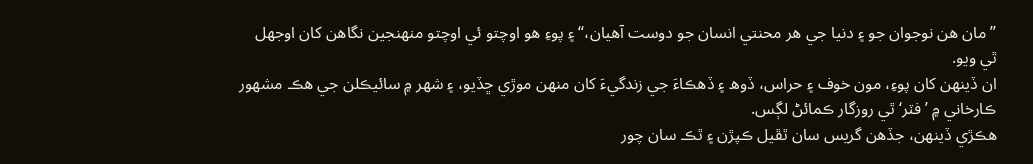”مان ھن نوجوان جو ۽ دنيا جي ھر محنتي انسان جو دوست آھيان،“ ۽ پوءِ ھو اوچتو ئي اوچتو منهنجين نگاھن کان اوجھل ٿي ويو.
ان ڏينهن کان پوءِ، مون خوف ۽ حراس، ڏوھ ۽ ڏھڪاءَ جي زندگيءَ کان منهن موڙي ڇڏيو، ۽ شھر ۾ سائيڪلن جي ھڪ مشھور ڪارخاني ۾ ’فٽر‘ ٿي روزگار ڪمائڻ لڳس.
ھڪڙي ڏينهن، جڏھن گريس سان ٿڦيل ڪپڙن ۽ ٿڪ سان چور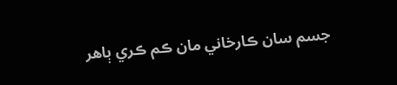جسم سان ڪارخاني مان ڪم ڪري ٻاھر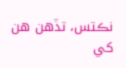نڪتس، تڏھن ھن کي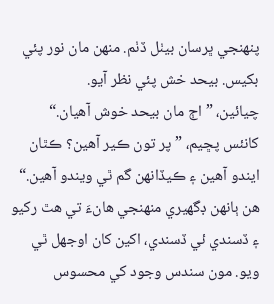پنهنجي ڀرسان بيٺل ڏٺم. منهن مان نور پئي بکيس. بيحد خش پئي نظر آيو.
چيائين، ”اڄ مان بيحد خوش آھيان.“
کانئس پڇيم، ”پر تون ڪير آھين؟ ڪٿان ايندو آھين ۽ ڪيڏانهن گم ٿي ويندو آھين.“
ھن ٻانهن ڊگھيري منهنجي ھانءَ تي ھٿ رکيو ۽ ڏسندي ئي ڏسندي، اکين کان اوجھل ٿي ويو. مون سندس وجود کي محسوس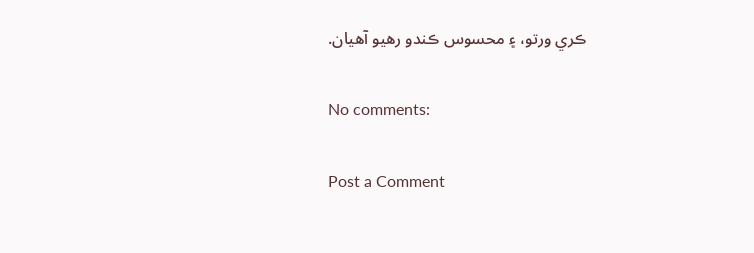ڪري ورتو، ۽ محسوس ڪندو رھيو آھيان.

No comments:

Post a Comment